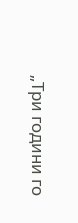„Три години го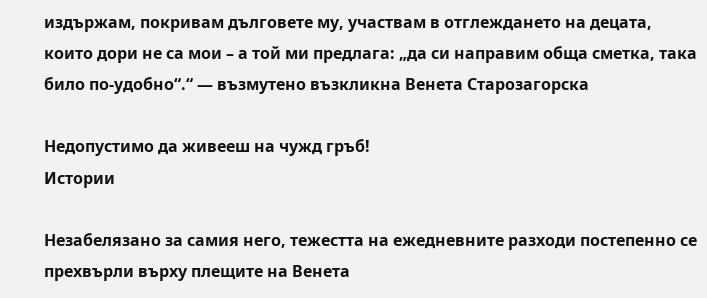издържам, покривам дълговете му, участвам в отглеждането на децата, които дори не са мои – а той ми предлага: „да си направим обща сметка, така било по-удобно“.“ — възмутено възкликна Венета Старозагорска

Недопустимо да живееш на чужд гръб!
Истории

Незабелязано за самия него, тежестта на ежедневните разходи постепенно се прехвърли върху плещите на Венета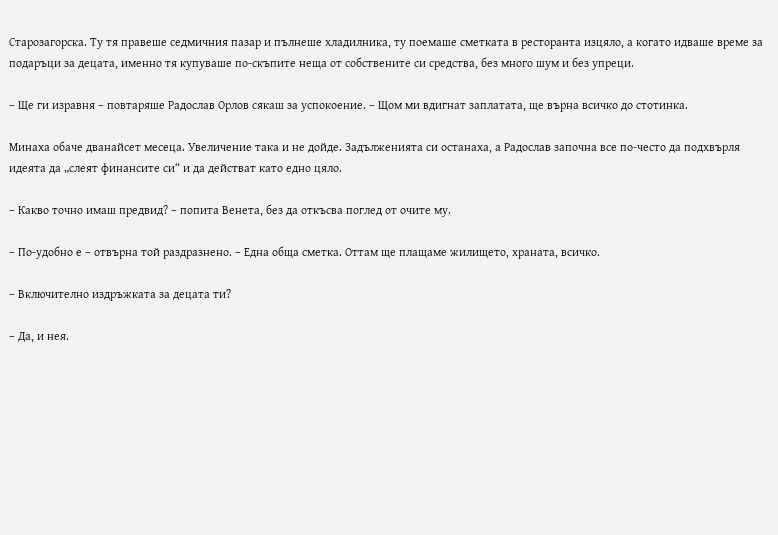Старозагорска. Ту тя правеше седмичния пазар и пълнеше хладилника, ту поемаше сметката в ресторанта изцяло, а когато идваше време за подаръци за децата, именно тя купуваше по-скъпите неща от собствените си средства, без много шум и без упреци.

– Ще ги изравня – повтаряше Радослав Орлов сякаш за успокоение. – Щом ми вдигнат заплатата, ще върна всичко до стотинка.

Минаха обаче дванайсет месеца. Увеличение така и не дойде. Задълженията си останаха, а Радослав започна все по-често да подхвърля идеята да „слеят финансите си“ и да действат като едно цяло.

– Какво точно имаш предвид? – попита Венета, без да откъсва поглед от очите му.

– По-удобно е – отвърна той раздразнено. – Една обща сметка. Оттам ще плащаме жилището, храната, всичко.

– Включително издръжката за децата ти?

– Да, и нея.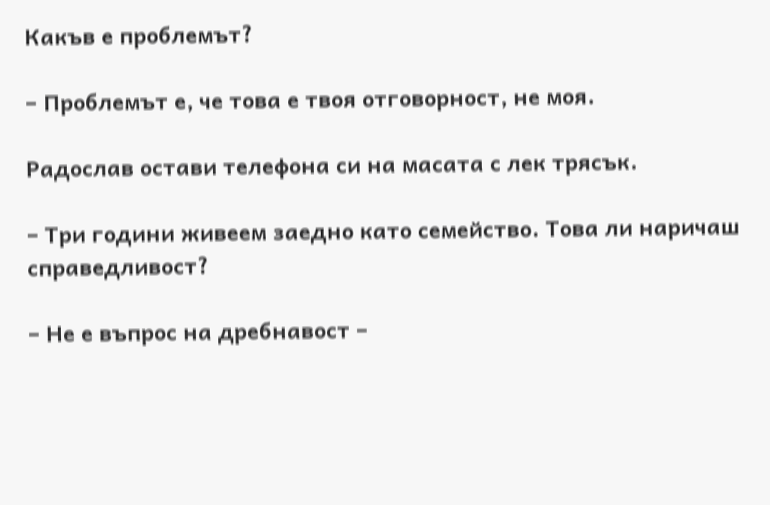Какъв е проблемът?

– Проблемът е, че това е твоя отговорност, не моя.

Радослав остави телефона си на масата с лек трясък.

– Три години живеем заедно като семейство. Това ли наричаш справедливост?

– Не е въпрос на дребнавост –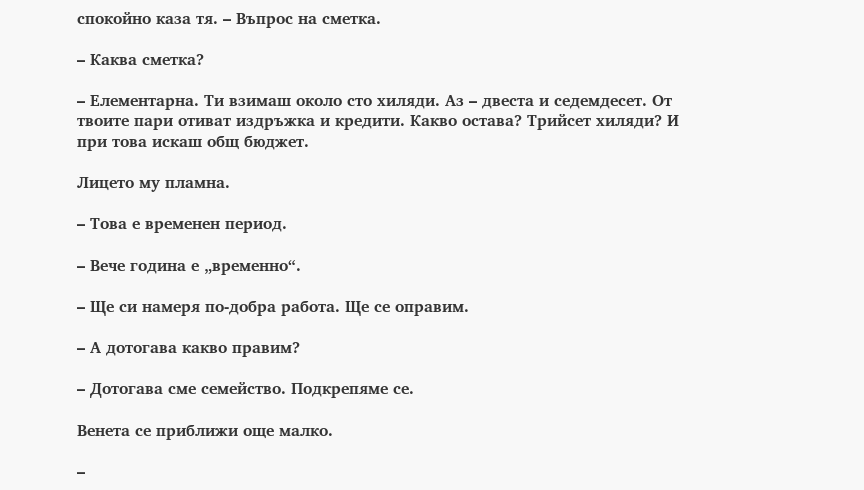спокойно каза тя. – Въпрос на сметка.

– Каква сметка?

– Елементарна. Ти взимаш около сто хиляди. Аз – двеста и седемдесет. От твоите пари отиват издръжка и кредити. Какво остава? Трийсет хиляди? И при това искаш общ бюджет.

Лицето му пламна.

– Това е временен период.

– Вече година е „временно“.

– Ще си намеря по-добра работа. Ще се оправим.

– А дотогава какво правим?

– Дотогава сме семейство. Подкрепяме се.

Венета се приближи още малко.

–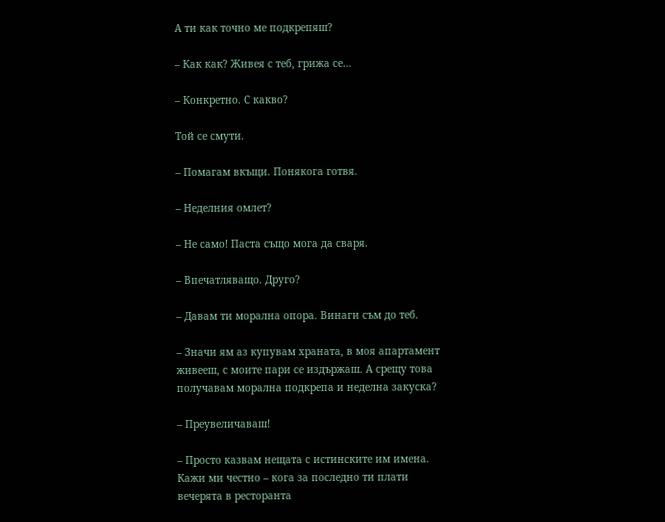А ти как точно ме подкрепяш?

– Как как? Живея с теб, грижа се…

– Конкретно. С какво?

Той се смути.

– Помагам вкъщи. Понякога готвя.

– Неделния омлет?

– Не само! Паста също мога да сваря.

– Впечатляващо. Друго?

– Давам ти морална опора. Винаги съм до теб.

– Значи ям аз купувам храната, в моя апартамент живееш, с моите пари се издържаш. А срещу това получавам морална подкрепа и неделна закуска?

– Преувеличаваш!

– Просто казвам нещата с истинските им имена. Кажи ми честно – кога за последно ти плати вечерята в ресторанта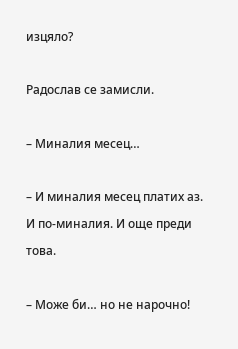изцяло?

Радослав се замисли.

– Миналия месец…

– И миналия месец платих аз. И по-миналия. И още преди това.

– Може би… но не нарочно!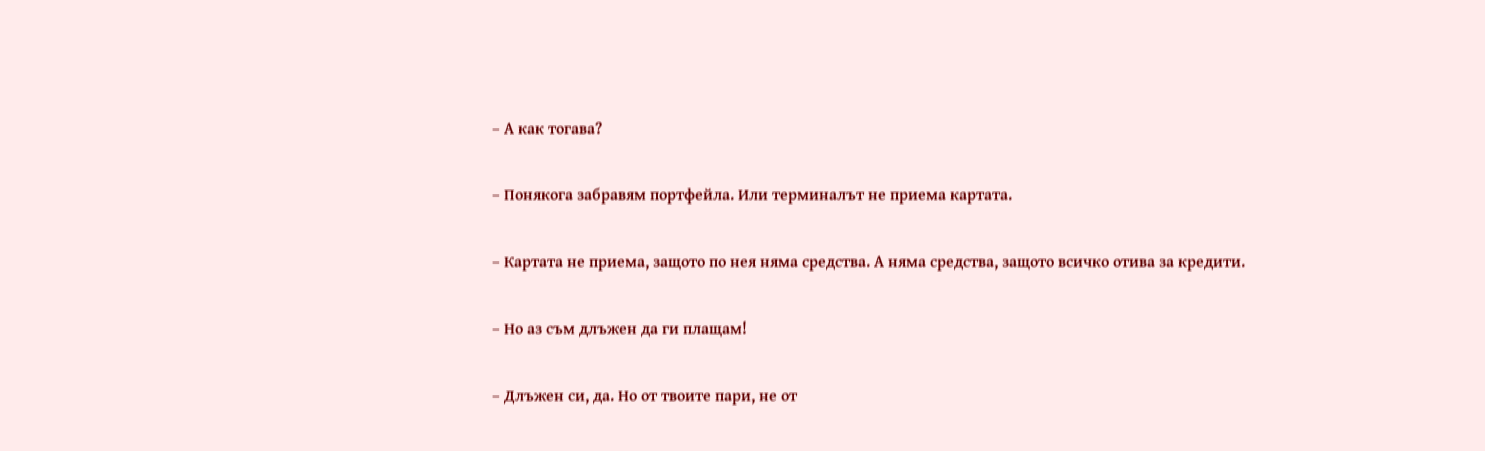– А как тогава?

– Понякога забравям портфейла. Или терминалът не приема картата.

– Картата не приема, защото по нея няма средства. А няма средства, защото всичко отива за кредити.

– Но аз съм длъжен да ги плащам!

– Длъжен си, да. Но от твоите пари, не от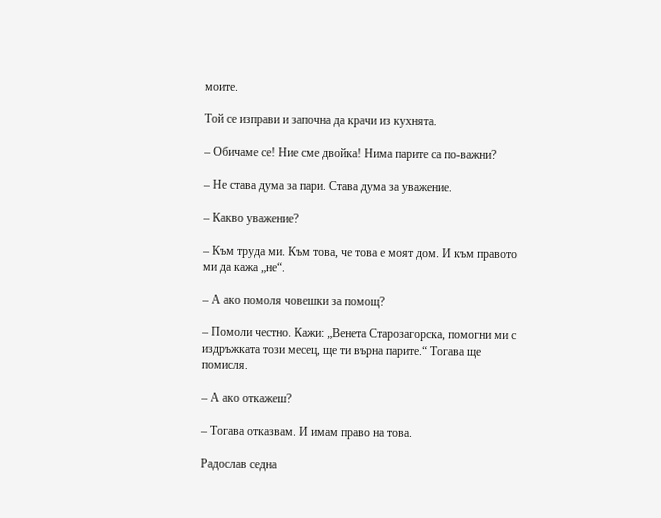моите.

Той се изправи и започна да крачи из кухнята.

– Обичаме се! Ние сме двойка! Нима парите са по-важни?

– Не става дума за пари. Става дума за уважение.

– Какво уважение?

– Към труда ми. Към това, че това е моят дом. И към правото ми да кажа „не“.

– А ако помоля човешки за помощ?

– Помоли честно. Кажи: „Венета Старозагорска, помогни ми с издръжката този месец, ще ти върна парите.“ Тогава ще помисля.

– А ако откажеш?

– Тогава отказвам. И имам право на това.

Радослав седна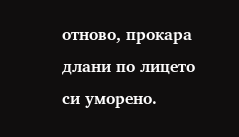отново, прокара длани по лицето си уморено.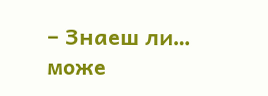– Знаеш ли… може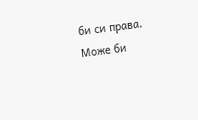би си права. Може би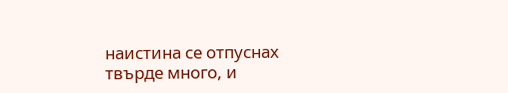наистина се отпуснах твърде много, и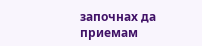започнах да приемам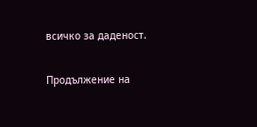всичко за даденост.

Продължение на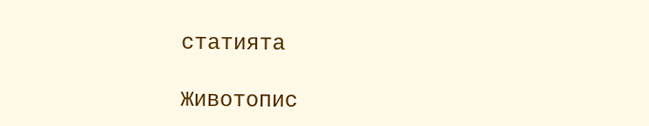статията

Животопис